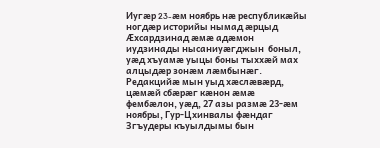Иугæр 23-æм ноябрь нæ республикæйы ногдæр историйы нымад æрцыд Æхсардзинад æмæ адæмон иудзинады нысаниуæгджын  боныл, уæд хъуамæ уыцы боны тыххæй мах алцыдæр зонæм лæмбынæг. Редакцийæ мын уыд хæслæвæрд, цæмæй сбæрæг кæнон æмæ фембæлон, уæд, 27 азы размæ 23-æм ноябры, Гур-Цхинвалы фæндаг Згъудеры къуылдымы бын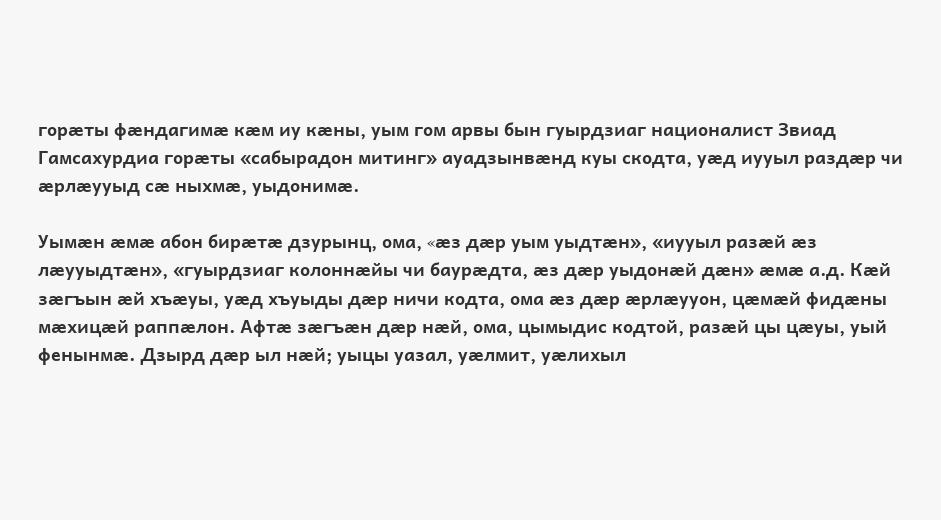горæты фæндагимæ кæм иу кæны, уым гом арвы бын гуырдзиаг националист Звиад Гамсахурдиа горæты «сабырадон митинг» ауадзынвæнд куы скодта, уæд иууыл раздæр чи æрлæууыд сæ ныхмæ, уыдонимæ.

Уымæн æмæ абон бирæтæ дзурынц, ома, «æз дæр уым уыдтæн», «иууыл разæй æз лæууыдтæн», «гуырдзиаг колоннæйы чи баурæдта, æз дæр уыдонæй дæн» æмæ а.д. Кæй зæгъын æй хъæуы, уæд хъуыды дæр ничи кодта, ома æз дæр æрлæууон, цæмæй фидæны мæхицæй раппæлон. Афтæ зæгъæн дæр нæй, ома, цымыдис кодтой, разæй цы цæуы, уый фенынмæ. Дзырд дæр ыл нæй; уыцы уазал, уæлмит, уæлихыл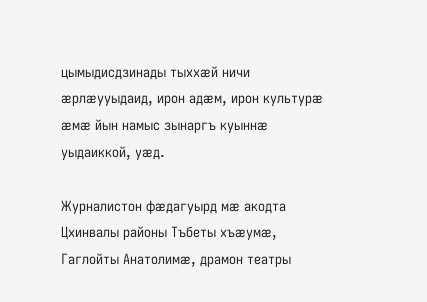цымыдисдзинады тыххæй ничи æрлæууыдаид, ирон адæм, ирон культурæ æмæ йын намыс зынаргъ куыннæ уыдаиккой, уæд.

Журналистон фæдагуырд мæ акодта Цхинвалы районы Тъбеты хъæумæ, Гаглойты Анатолимæ, драмон театры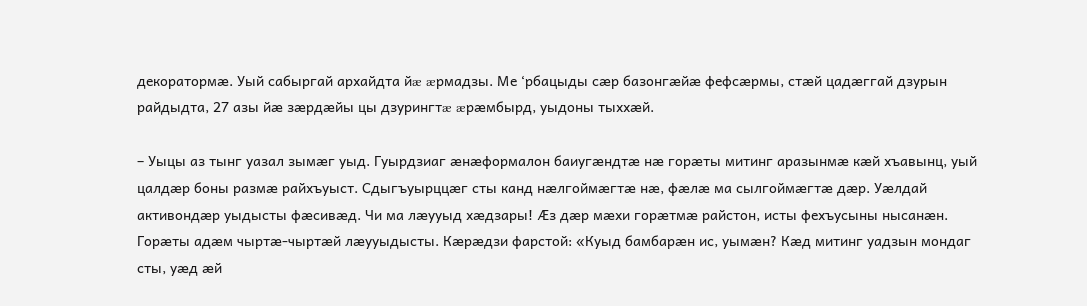декоратормæ. Уый сабыргай архайдта йæ æрмадзы. Ме ‘рбацыды сæр базонгæйæ фефсæрмы, стæй цадæггай дзурын райдыдта, 27 азы йæ зæрдæйы цы дзурингтæ æрæмбырд, уыдоны тыххæй.

– Уыцы аз тынг уазал зымæг уыд. Гуырдзиаг æнæформалон баиугæндтæ нæ горæты митинг аразынмæ кæй хъавынц, уый цалдæр боны размæ райхъуыст. Сдыгъуырццæг сты канд нæлгоймæгтæ нæ, фæлæ ма сылгоймæгтæ дæр. Уæлдай активондæр уыдысты фæсивæд. Чи ма лæууыд хæдзары! Æз дæр мæхи горæтмæ райстон, исты фехъусыны нысанæн. Горæты адæм чыртæ-чыртæй лæууыдысты. Кæрæдзи фарстой: «Куыд бамбарæн ис, уымæн? Кæд митинг уадзын мондаг сты, уæд æй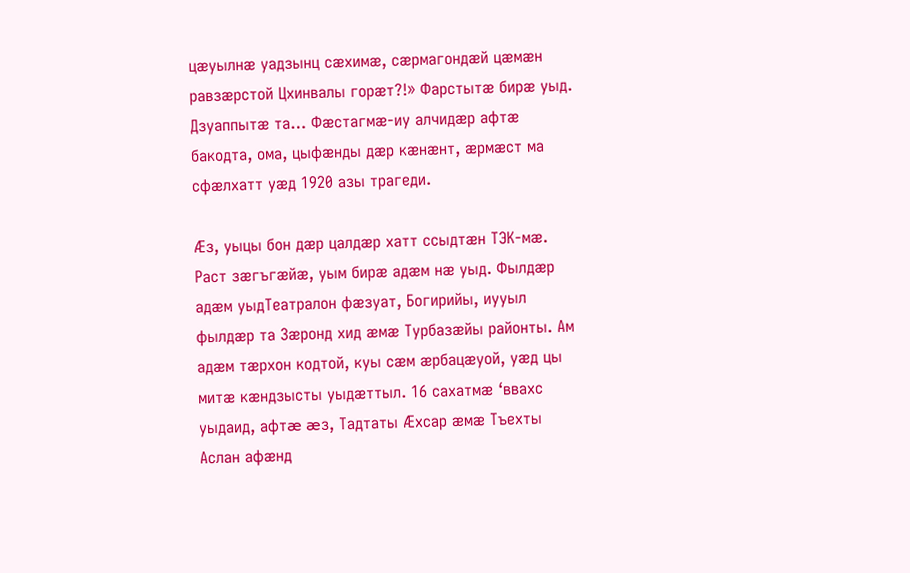цæуылнæ уадзынц сæхимæ, сæрмагондæй цæмæн равзæрстой Цхинвалы горæт?!» Фарстытæ бирæ уыд. Дзуаппытæ та… Фæстагмæ-иу алчидæр афтæ бакодта, ома, цыфæнды дæр кæнæнт, æрмæст ма сфæлхатт уæд 1920 азы трагеди.

Æз, уыцы бон дæр цалдæр хатт ссыдтæн ТЭК-мæ. Раст зæгъгæйæ, уым бирæ адæм нæ уыд. Фылдæр адæм уыдТеатралон фæзуат, Богирийы, иууыл фылдæр та Зæронд хид æмæ Турбазæйы районты. Ам адæм тæрхон кодтой, куы сæм æрбацæуой, уæд цы митæ кæндзысты уыдæттыл. 16 сахатмæ ‘ввахс уыдаид, афтæ æз, Тадтаты Æхсар æмæ Тъехты Аслан афæнд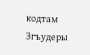кодтам Згъудеры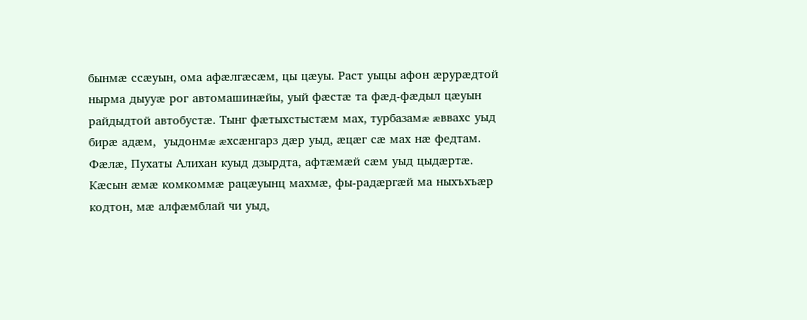бынмæ ссæуын, ома афæлгæсæм, цы цæуы. Раст уыцы афон æрурæдтой нырма дыууæ рог автомашинæйы, уый фæстæ та фæд-фæдыл цæуын райдыдтой автобустæ. Тынг фæтыхстыстæм мах, турбазамæ æввахс уыд бирæ адæм,  уыдонмæ æхсæнгарз дæр уыд, æцæг сæ мах нæ федтам. Фæлæ, Пухаты Алихан куыд дзырдта, афтæмæй сæм уыд цыдæртæ. Кæсын æмæ комкоммæ рацæуынц махмæ, фы-радæргæй ма ныхъхъæр кодтон, мæ алфæмблай чи уыд,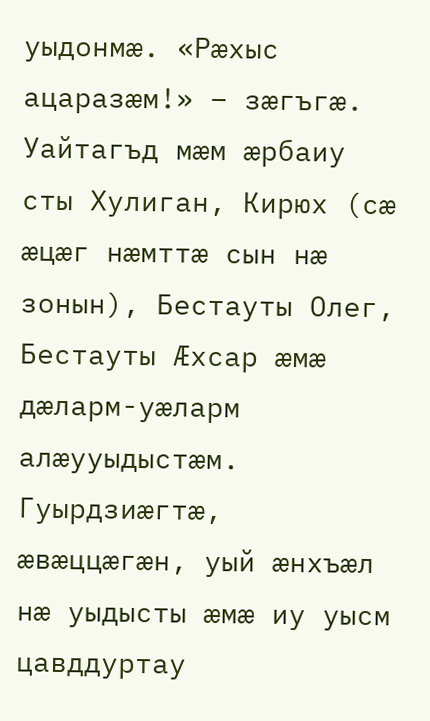уыдонмæ. «Рæхыс ацаразæм!» – зæгъгæ. Уайтагъд мæм æрбаиу сты Хулиган, Кирюх (сæ æцæг нæмттæ сын нæ зонын), Бестауты Олег, Бестауты Æхсар æмæ дæларм-уæларм алæууыдыстæм. Гуырдзиæгтæ, æвæццæгæн, уый æнхъæл нæ уыдысты æмæ иу уысм цавддуртау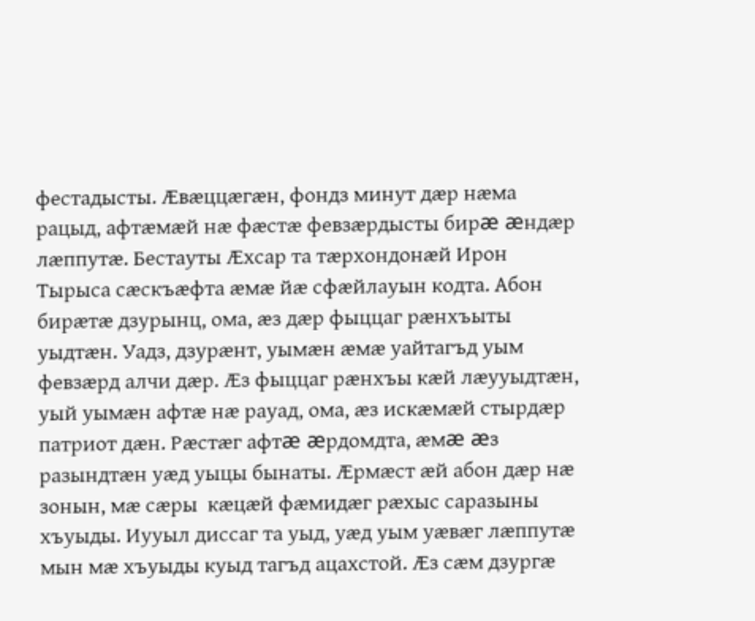фестадысты. Æвæццæгæн, фондз минут дæр нæма рацыд, афтæмæй нæ фæстæ февзæрдысты бирæ æндæр лæппутæ. Бестауты Æхсар та тæрхондонæй Ирон Тырыса сæскъæфта æмæ йæ сфæйлауын кодта. Абон бирæтæ дзурынц, ома, æз дæр фыццаг рæнхъыты уыдтæн. Уадз, дзурæнт, уымæн æмæ уайтагъд уым февзæрд алчи дæр. Æз фыццаг рæнхъы кæй лæууыдтæн, уый уымæн афтæ нæ рауад, ома, æз искæмæй стырдæр патриот дæн. Рæстæг афтæ æрдомдта, æмæ æз разындтæн уæд уыцы бынаты. Æрмæст æй абон дæр нæ зонын, мæ сæры  кæцæй фæмидæг рæхыс саразыны  хъуыды. Иууыл диссаг та уыд, уæд уым уæвæг лæппутæ мын мæ хъуыды куыд тагъд ацахстой. Æз сæм дзургæ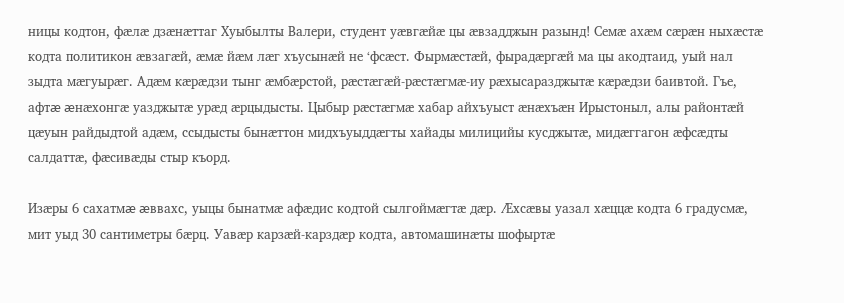ницы кодтон, фæлæ дзæнæттаг Хуыбылты Валери, студент уæвгæйæ цы æвзадджын разынд! Семæ ахæм сæрæн ныхæстæ кодта политикон æвзагæй, æмæ йæм лæг хъусынæй не ‘фсæст. Фырмæстæй, фырадæргæй ма цы акодтаид, уый нал зыдта мæгуырæг. Адæм кæрæдзи тынг æмбæрстой, рæстæгæй-рæстæгмæ-иу рæхысаразджытæ кæрæдзи баивтой. Гъе, афтæ æнæхонгæ уазджытæ урæд æрцыдысты. Цыбыр рæстæгмæ хабар айхъуыст æнæхъæн Ирыстоныл, алы районтæй цæуын райдыдтой адæм, ссыдысты бынæттон мидхъуыддæгты хайады милицийы кусджытæ, мидæггагон æфсæдты салдаттæ, фæсивæды стыр къорд.

Изæры 6 сахатмæ æввахс, уыцы бынатмæ афæдис кодтой сылгоймæгтæ дæр. Æхсæвы уазал хæццæ кодта 6 градусмæ, мит уыд 30 сантиметры бæрц. Уавæр карзæй-карздæр кодта, автомашинæты шофыртæ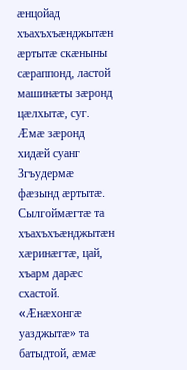æнцойад хъахъхъæнджытæн æртытæ скæныны сæраппонд, ластой машинæты зæронд цæлхытæ, суг. Æмæ зæронд хидæй суанг Згъудермæ фæзынд æртытæ. Сылгоймæгтæ та хъахъхъæнджытæн хæринæгтæ, цай, хъарм дарæс схастой. «Æнæхонгæ уазджытæ» та батыдтой, æмæ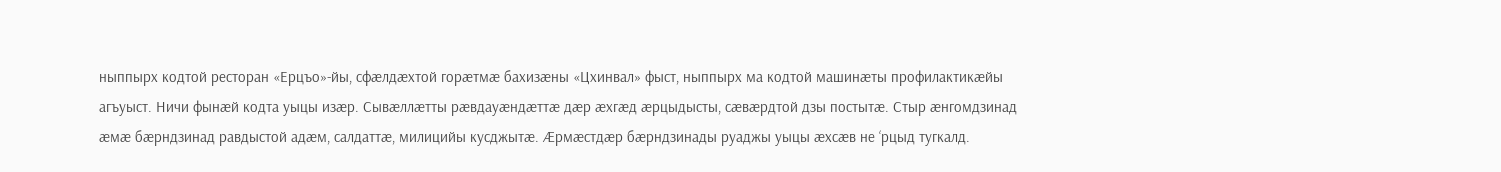ныппырх кодтой ресторан «Ерцъо»-йы, сфæлдæхтой горæтмæ бахизæны «Цхинвал» фыст, ныппырх ма кодтой машинæты профилактикæйы агъуыст. Ничи фынæй кодта уыцы изæр. Сывæллæтты рæвдауæндæттæ дæр æхгæд æрцыдысты, сæвæрдтой дзы постытæ. Стыр æнгомдзинад æмæ бæрндзинад равдыстой адæм, салдаттæ, милицийы кусджытæ. Æрмæстдæр бæрндзинады руаджы уыцы æхсæв не ‘рцыд тугкалд.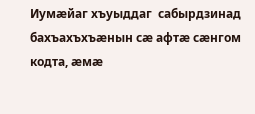Иумæйаг хъуыддаг  сабырдзинад бахъахъхъæнын сæ афтæ сæнгом кодта, æмæ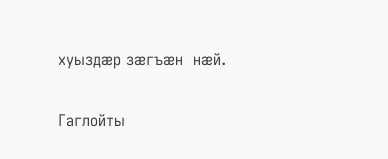хуыздæр зæгъæн  нæй.

Гаглойты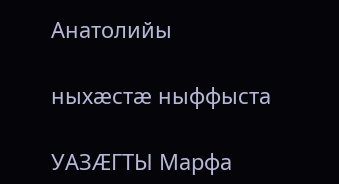Анатолийы

ныхæстæ ныффыста

УАЗÆГТЫ Марфа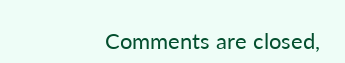Comments are closed,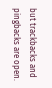but trackbacks and pingbacks are open.